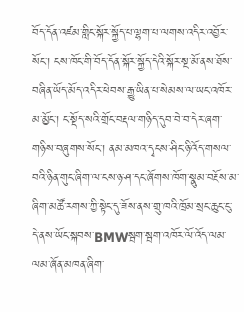བོད་དོན་འཛམ་གླིང་སྐོར་སྐྱོད་པ་ལྷག་པ་ལགས་འདིར་འབྱོར་སོང་། ངས་ཁོང་གི་བོད་དོན་སྐོར་སྐྱོད་དེའི་སྐོར་སྔ་མོ་ནས་ཐོས་བཞིན་ཡོད་མོད་འདིར་ཕེབས་རྒྱུ་ཡིན་པ་སེམས་ལ་ཡང་འཁོར་མ་མྱོང་། ང་སྡོད་སའི་གྲོང་བརྡལ་གཉིད་དུབ་བེ་བ་དེར་ཞག་གཉིས་བཞུགས་སོང་། ནམ་མཁའ་དྭངས་ཤིང་ཉི་འོད་གསལ་བའི་ཉིན་གུང་ཞིག་ལ་ངས་ཉ་ཤ་དང་ཞོགས་ཁོག་སྣུམ་བརྔོས་མ་ཞིག་མཚོ་རགས་ཀྱི་སྟེང་དུ་ཟོས་ནས་གྲུ་ཁའི་ཁྲོམ་སྲང་ཆུང་ངུ་དེ་ནས་ཡོང་སྐབས་BMWསྦག་སྦག་འཁོར་ལོ་འོད་ལམ་ལམ་ཞོན་མཁན་ཞིག་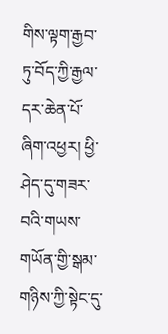གིས་ལྟག་རྒྱབ་ཏུ་བོད་ཀྱི་རྒྱལ་དར་ཆེན་པོ་ཞིག་འཕྱར། ཕྱི་ཤེད་དུ་གཟར་བའི་གཡས་གཡོན་གྱི་སྒམ་གཉིས་ཀྱི་སྟེང་དུ་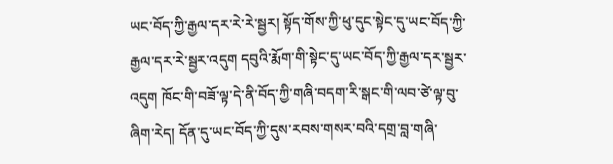ཡང་བོད་ཀྱི་རྒྱལ་དར་རེ་རེ་སྦྱར། སྟོད་གོས་ཀྱི་ཕུ་དུང་སྟེང་དུ་ཡང་བོད་ཀྱི་རྒྱལ་དར་རེ་སྦྱར་འདུག དབུའི་རྨོག་གི་སྟེང་དུ་ཡང་བོད་ཀྱི་རྒྱལ་དར་སྦྱར་འདུག ཁོང་གི་བཟོ་ལྟ་དེ་ནི་བོད་ཀྱི་གཞི་བདག་རི་སྒང་གི་ལབ་ཙེ་ལྟ་བུ་ཞིག་རེད། དོན་དུ་ཡང་བོད་ཀྱི་དུས་རབས་གསར་བའི་དགྲ་བླ་གཞི་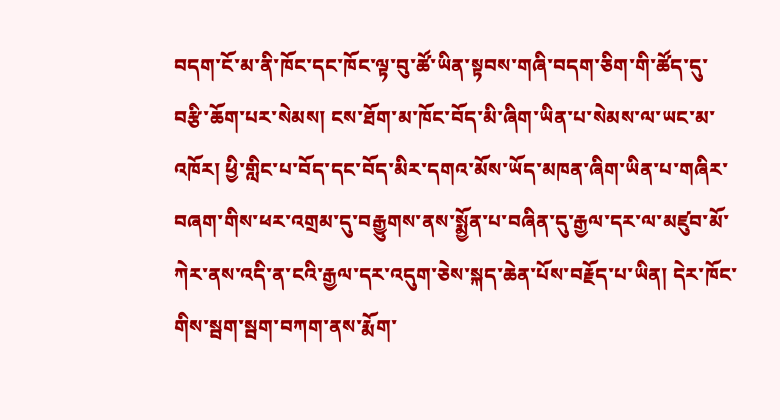བདག་ངོ་མ་ནི་ཁོང་དང་ཁོང་ལྟ་བུ་ཚོ་ཡིན་སྟབས་གཞི་བདག་ཅིག་གི་ཚོད་དུ་བརྩི་ཆོག་པར་སེམས། ངས་ཐོག་མ་ཁོང་བོད་མི་ཞིག་ཡིན་པ་སེམས་ལ་ཡང་མ་འཁོར། ཕྱི་གླིང་པ་བོད་དང་བོད་མིར་དགའ་མོས་ཡོད་མཁན་ཞིག་ཡིན་པ་གཞིར་བཞག་གིས་ཕར་འགྲམ་དུ་བརྒྱུགས་ནས་སྨྱོན་པ་བཞིན་དུ་རྒྱལ་དར་ལ་མཛུབ་མོ་ཀེར་ནས་འདི་ན་ངའི་རྒྱལ་དར་འདུག་ཅེས་སྐད་ཆེན་པོས་བརྗོད་པ་ཡིན། དེར་ཁོང་གིས་སྦག་སྦག་བཀག་ནས་རྨོག་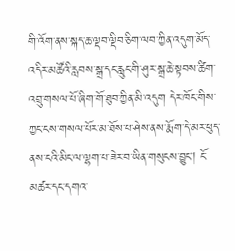གི་འོག་ནས་སྐད་ཆ་ལྡབ་ལྡིབ་ཅིག་ལབ་ཀྱིན་འདུག་མོད་འདིར་མཚོའི་རླབས་སྒྲ་དང་རླུང་གི་ཤུར་སྒྲ་ཆེ་སྟབས་ཚིག་འབྲུ་གསལ་པོ་ཞིག་གོ་ཐུབ་ཀྱིན་མི་འདུག དེར་ཁོང་གིས་ཀྱང་ངས་གསལ་པོར་མ་ཐོས་པ་ཤེས་ནས་རྨོག་དེ་མར་ཕུད་ནས་ངའི་མིང་ལ་ལྷག་པ་ཟེར་བ་ཡིན་གསུངས་བྱུང། ངོ་མཚར་དང་དགའ་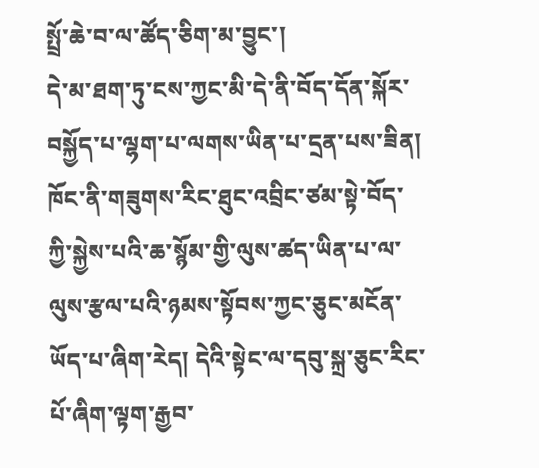སྤྲོ་ཆེ་བ་ལ་ཚོད་ཅིག་མ་བྱུང་།
དེ་མ་ཐག་ཏུ་ངས་ཀྱང་མི་དེ་ནི་བོད་དོན་སྐོར་བསྐྱོད་པ་ལྷག་པ་ལགས་ཡིན་པ་དྲན་པས་ཟིན། ཁོང་ནི་གཟུགས་རིང་ཐུང་འབྲིང་ཙམ་སྟེ་བོད་ཀྱི་སྐྱེས་པའི་ཆ་སྙོམ་གྱི་ལུས་ཚད་ཡིན་པ་ལ་ལུས་རྩལ་པའི་ཉམས་སྟོབས་ཀྱང་ཅུང་མངོན་ཡོད་པ་ཞིག་རེད། དེའི་སྟེང་ལ་དབུ་སྐྲ་ཅུང་རིང་པོ་ཞིག་ལྟག་རྒྱབ་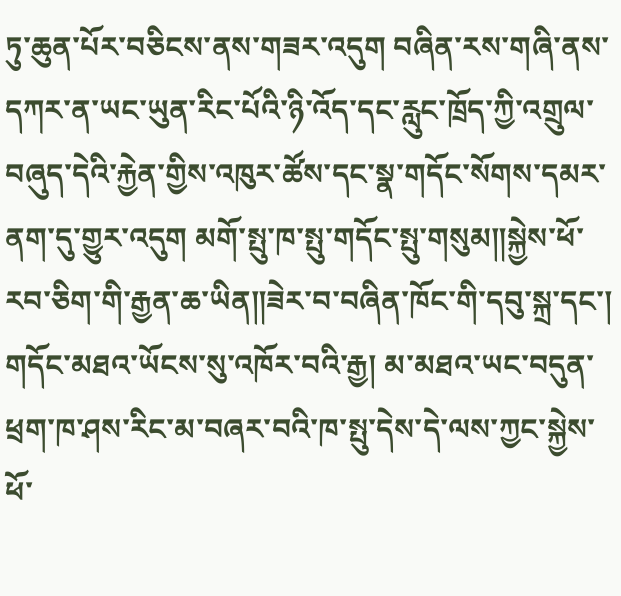ཏུ་ཆུན་པོར་བཅིངས་ནས་གཟར་འདུག བཞིན་རས་གཞི་ནས་དཀར་ན་ཡང་ཡུན་རིང་པོའི་ཉི་འོད་དང་རླུང་ཁྲོད་ཀྱི་འགྲུལ་བཞུད་དེའི་རྐྱེན་གྱིས་འཁུར་ཚོས་དང་སྣ་གདོང་སོགས་དམར་ནག་དུ་གྱུར་འདུག མགོ་སྤུ་ཁ་སྤུ་གདོང་སྤུ་གསུམ༎སྐྱེས་ཕོ་རབ་ཅིག་གི་རྒྱན་ཆ་ཡིན༎ཟེར་བ་བཞིན་ཁོང་གི་དབུ་སྐྲ་དང་། གདོང་མཐའ་ཡོངས་སུ་འཁོར་བའི་རྒྱ། མ་མཐའ་ཡང་བདུན་ཕྲག་ཁ་ཤས་རིང་མ་བཞར་བའི་ཁ་སྤུ་དེས་དེ་ལས་ཀྱང་སྐྱེས་ཕོ་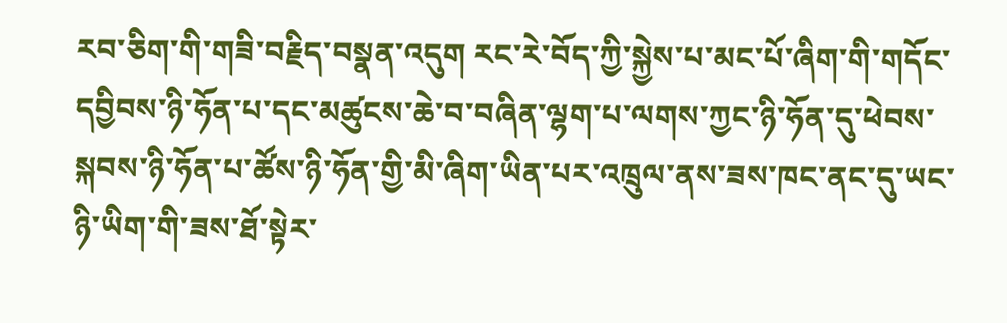རབ་ཅིག་གི་གཟི་བརྗིད་བསྣན་འདུག རང་རེ་བོད་ཀྱི་སྐྱེས་པ་མང་པོ་ཞིག་གི་གདོང་དབྱིབས་ཉི་ཧོན་པ་དང་མཚུངས་ཆེ་བ་བཞིན་ལྷག་པ་ལགས་ཀྱང་ཉི་ཧོན་དུ་ཕེབས་སྐབས་ཉི་ཧོན་པ་ཚོས་ཉི་ཧོན་གྱི་མི་ཞིག་ཡིན་པར་འཁྲུལ་ནས་ཟས་ཁང་ནང་དུ་ཡང་ཉི་ཡིག་གི་ཟས་ཐོ་སྟེར་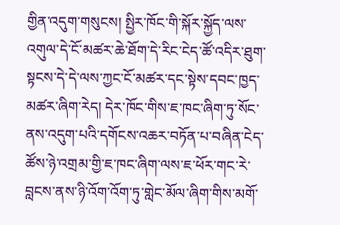གྱིན་འདུག་གསུངས། སྤྱིར་ཁོང་གི་སྐོར་སྐྱོད་ལས་འགུལ་དེ་ངོ་མཚར་ཆེ་ཐོག་དེ་རིང་ངེད་ཚོ་འདིར་ཐུག་སྟངས་དེ་དེ་ལས་ཀྱང་ངོ་མཚར་དང་སྟེས་དབང་ཁྱད་མཚར་ཞིག་རེད། དེར་ཁོང་གིས་ཇ་ཁང་ཞིག་ཏུ་སོང་ནས་འདུག་པའི་དགོངས་འཆར་བཏོན་པ་བཞིན་ངེད་ཚོས་ཉེ་འགྲམ་གྱི་ཇ་ཁང་ཞིག་ལས་ཇ་ཕོར་གང་རེ་བླངས་ནས་ཉི་འོག་འོག་ཏུ་གླེང་མོལ་ཞིག་གིས་མགོ་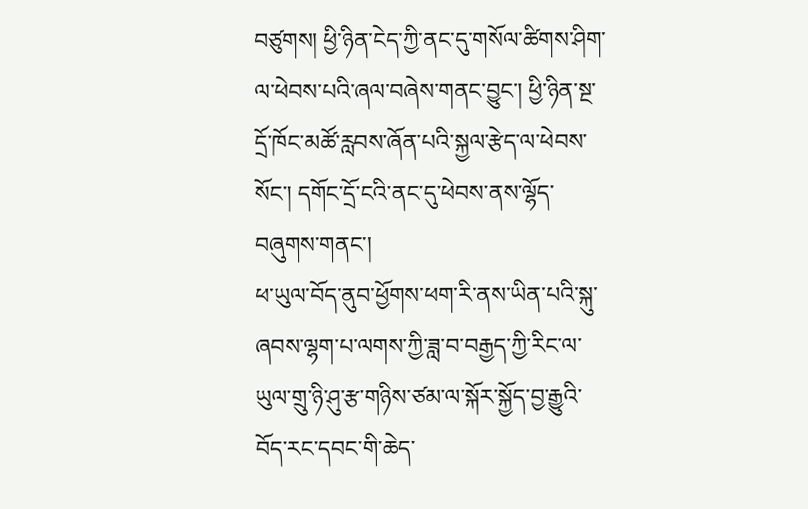བཙུགས། ཕྱི་ཉིན་ངེད་ཀྱི་ནང་དུ་གསོལ་ཚིགས་ཤིག་ལ་ཕེབས་པའི་ཞལ་བཞེས་གནང་བྱུང་། ཕྱི་ཉིན་སྔ་དྲོ་ཁོང་མཚོ་རླབས་ཞོན་པའི་སྐྱལ་རྩེད་ལ་ཕེབས་སོང་། དགོང་དྲོ་ངའི་ནང་དུ་ཕེབས་ནས་ལྷོད་བཞུགས་གནང་།
ཕ་ཡུལ་བོད་ནུབ་ཕྱོགས་ཕག་རི་ནས་ཡིན་པའི་སྐུ་ཞབས་ལྷག་པ་ལགས་ཀྱི་ཟླ་བ་བརྒྱད་ཀྱི་རིང་ལ་ཡུལ་གྲུ་ཉི་ཤུ་རྩ་གཉིས་ཙམ་ལ་སྐོར་སྐྱོད་བྱ་རྒྱུའི་བོད་རང་དབང་གི་ཆེད་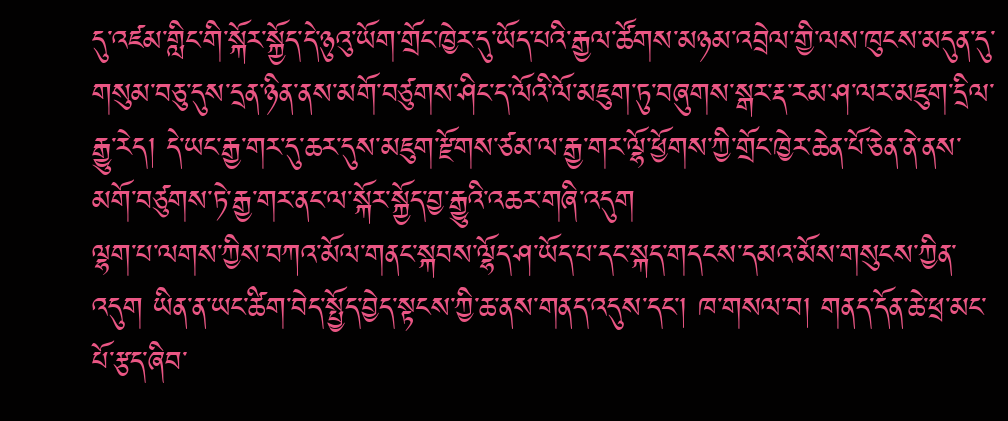དུ་འཛམ་གླིང་གི་སྐོར་སྐྱོད་དེ་ཉུའུ་ཡོག་གྲོང་ཁྱེར་དུ་ཡོད་པའི་རྒྱལ་ཚོགས་མཉམ་འབྲེལ་གྱི་ལས་ཁུངས་མདུན་དུ་གསུམ་བཅུ་དུས་དྲན་ཉིན་ནས་མགོ་བཙུགས་ཤིང་ད་ལོའི་ལོ་མཇུག་ཏུ་བཞུགས་སྒར་རྡ་རམ་ཤ་ལར་མཇུག་དྲིལ་རྒྱུ་རེད། དེ་ཡང་རྒྱ་གར་དུ་ཆར་དུས་མཇུག་རྫོགས་ཙམ་ལ་རྒྱ་གར་ལྷོ་ཕྱོགས་ཀྱི་གྲོང་ཁྱེར་ཆེན་པོ་ཅེན་ནེ་ནས་མགོ་བཙུགས་ཏེ་རྒྱ་གར་ནང་ལ་སྐོར་སྐྱོད་བྱ་རྒྱུའི་འཆར་གཞི་འདུག
ལྷག་པ་ལགས་ཀྱིས་བཀའ་མོལ་གནང་སྐབས་ལྷོད་ཤ་ཡོད་པ་དང་སྐད་གདངས་དམའ་མོས་གསུངས་ཀྱིན་འདུག ཡིན་ན་ཡང་ཚིག་བེད་སྤྱོད་བྱེད་སྟངས་ཀྱི་ཆ་ནས་གནད་འདུས་དང་། ཁ་གསལ་བ། གནད་དོན་ཆེ་ཕྲ་མང་པོ་རྩད་ཞིབ་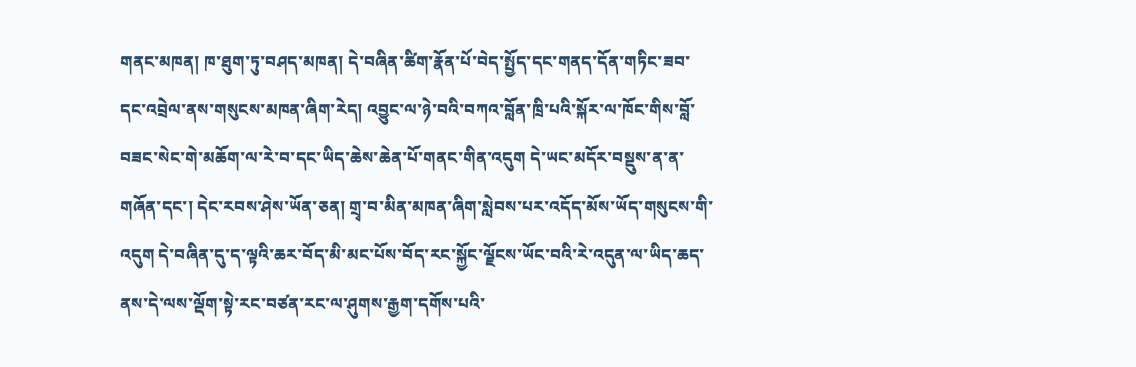གནང་མཁན། ཁ་ཐུག་ཏུ་བཤད་མཁན། དེ་བཞིན་ཚིག་རྣོན་པོ་བེད་སྤྱོད་དང་གནད་དོན་གཏིང་ཟབ་དང་འབྲེལ་ནས་གསུངས་མཁན་ཞིག་རེད། འབྱུང་ལ་ཉེ་བའི་བཀའ་བློན་ཁྲི་པའི་སྐོར་ལ་ཁོང་གིས་བློ་བཟང་སེང་གེ་མཆོག་ལ་རེ་བ་དང་ཡིད་ཆེས་ཆེན་པོ་གནང་གིན་འདུག དེ་ཡང་མདོར་བསྡུས་ན་ན་གཞོན་དང་། དེང་རབས་ཤེས་ཡོན་ཅན། གྲྭ་བ་མིན་མཁན་ཞིག་སླེབས་པར་འདོད་མོས་ཡོད་གསུངས་གི་འདུག དེ་བཞིན་དུ་ད་ལྟའི་ཆར་བོད་མི་མང་པོས་བོད་རང་སྐྱོང་ལྗོངས་ཡོང་བའི་རེ་འདུན་ལ་ཡིད་ཆད་ནས་དེ་ལས་ལྡོག་སྟེ་རང་བཙན་རང་ལ་ཤུགས་རྒྱག་དགོས་པའི་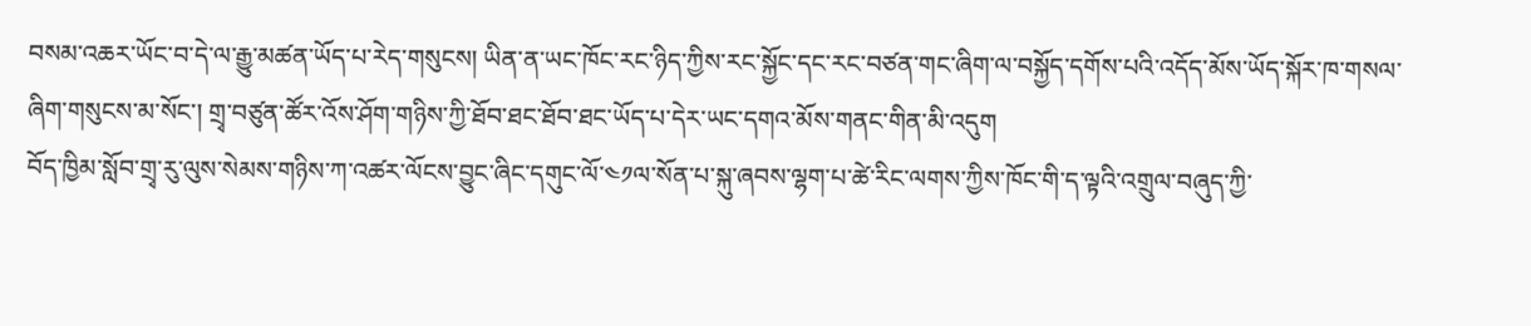བསམ་འཆར་ཡོང་བ་དེ་ལ་རྒྱུ་མཚན་ཡོད་པ་རེད་གསུངས། ཡིན་ན་ཡང་ཁོང་རང་ཉིད་ཀྱིས་རང་སྐྱོང་དང་རང་བཙན་གང་ཞིག་ལ་བསྐྱོད་དགོས་པའི་འདོད་མོས་ཡོད་སྐོར་ཁ་གསལ་ཞིག་གསུངས་མ་སོང་། གྲྭ་བཙུན་ཚོར་འོས་ཤོག་གཉིས་ཀྱི་ཐོབ་ཐང་ཐོབ་ཐང་ཡོད་པ་དེར་ཡང་དགའ་མོས་གནང་གིན་མི་འདུག
བོད་ཁྱིམ་སློབ་གྲྭ་རུ་ལུས་སེམས་གཉིས་ཀ་འཚར་ལོངས་བྱུང་ཞིང་དགུང་ལོ་༤༡ལ་སོན་པ་སྐུ་ཞབས་ལྷག་པ་ཚེ་རིང་ལགས་ཀྱིས་ཁོང་གི་ད་ལྟའི་འགྲུལ་བཞུད་ཀྱི་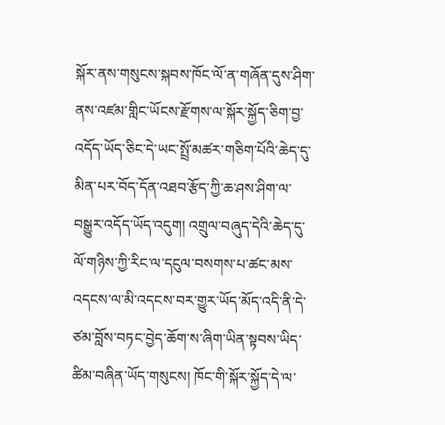སྐོར་ནས་གསུངས་སྐབས་ཁོང་ལོ་ན་གཞོན་དུས་ཤིག་ནས་འཛམ་གླིང་ཡོངས་རྫོགས་ལ་སྐོར་སྐྱོད་ཅིག་བྱ་འདོད་ཡོད་ཅིང་དེ་ཡང་སྤྲོ་མཚར་གཅིག་པོའི་ཆེད་དུ་མིན་པར་བོད་དོན་འཐབ་རྩོད་ཀྱི་ཆ་ཤས་ཤིག་ལ་བསྒྱུར་འདོད་ཡོད་འདུག། འགྲུལ་བཞུད་དེའི་ཆེད་དུ་ལོ་གཉིས་ཀྱི་རིང་ལ་དངུལ་བསགས་པ་ཚང་མས་འདངས་ལ་མི་འདངས་བར་གྱུར་ཡོད་མོད་འདི་ནི་དེ་ཙམ་བློས་བཏང་བྱེད་ཆོག་ས་ཞིག་ཡིན་སྟབས་ཡིད་ཚིམ་བཞིན་ཡོད་གསུངས། ཁོང་གི་སྐོར་སྐྱོད་དེ་ལ་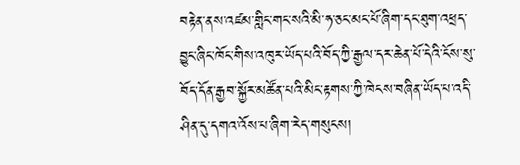བརྟེན་ནས་འཛམ་གླིང་གང་སའི་མི་ཧ་ཅང་མང་པོ་ཞིག་དང་ཐུག་འཕྲད་བྱུང་ཞིང་ཁོང་གིས་འཁུར་ཡོད་པའི་བོད་ཀྱི་རྒྱལ་དར་ཆེན་པོ་དེའི་ངོས་སུ་བོད་དོན་རྒྱབ་སྐྱོར་མཚོན་པའི་མིང་རྟགས་ཀྱི་ཁེངས་བཞིན་ཡོད་པ་འདི་ཤིན་དུ་དགའ་འོས་པ་ཞིག་རེད་གསུངས།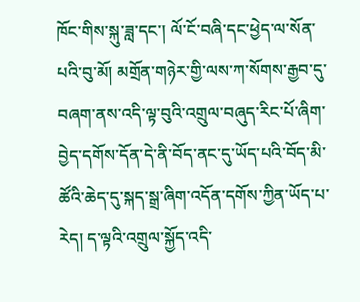ཁོང་གིས་སྐུ་ཟླ་དང་། ལོ་ངོ་བཞི་དང་ཕྱེད་ལ་སོན་པའི་བུ་མོ། མགྲོན་གཉེར་གྱི་ལས་ཀ་སོགས་རྒྱབ་དུ་བཞག་ནས་འདི་ལྟ་བུའི་འགྲུལ་བཞུད་རིང་པོ་ཞིག་བྱེད་དགོས་དོན་དེ་ནི་བོད་ནང་དུ་ཡོད་པའི་བོད་མི་ཚོའི་ཆེད་དུ་སྐད་སྒྲ་ཞིག་འདོན་དགོས་ཀྱིན་ཡོད་པ་རེད། ད་ལྟའི་འགྲུལ་སྐྱོད་འདི་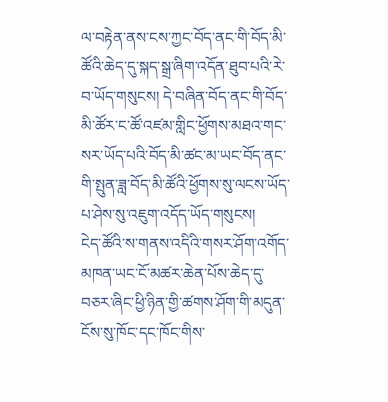ལ་བརྟེན་ནས་ངས་ཀྱང་བོད་ནང་གི་བོད་མི་ཚོའི་ཆེད་དུ་སྐད་སྒྲ་ཞིག་འདོན་ཐུབ་པའི་རེ་བ་ཡོད་གསུངས། དེ་བཞིན་བོད་ནང་གི་བོད་མི་ཚོར་ང་ཚོ་འཛམ་གླིང་ཕྱོགས་མཐའ་གང་སར་ཡོད་པའི་བོད་མི་ཚང་མ་ཡང་བོད་ནང་གི་སྤུན་ཟླ་བོད་མི་ཚོའི་ཕྱོགས་སུ་ལངས་ཡོད་པ་ཤེས་སུ་འཇུག་འདོད་ཡོད་གསུངས།
ངེད་ཚོའི་ས་གནས་འདིའི་གསར་ཤོག་འགོད་མཁན་ཡང་ངོ་མཚར་ཆེན་པོས་ཆེད་དུ་བཅར་ཞིང་ཕྱི་ཉིན་གྱི་ཚགས་ཤོག་གི་མདུན་ངོས་སུ་ཁོང་དང་ཁོང་གིས་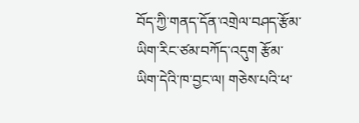བོད་ཀྱི་གནད་དོན་འགྲེལ་བཤད་རྩོམ་ཡིག་རིང་ཙམ་བཀོད་འདུག རྩོམ་ཡིག་དེའི་ཁ་བྱང་ལ། གཅེས་པའི་ཕ་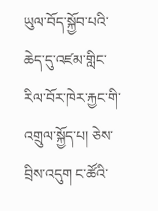ཡུལ་བོད་སྐྱོབ་པའི་ཆེད་དུ་འཛམ་གླིང་རིལ་བོར་ཁེར་རྐྱང་གི་འགྲུལ་སྐྱོད་པ། ཅེས་བྲིས་འདུག ང་ཚོའི་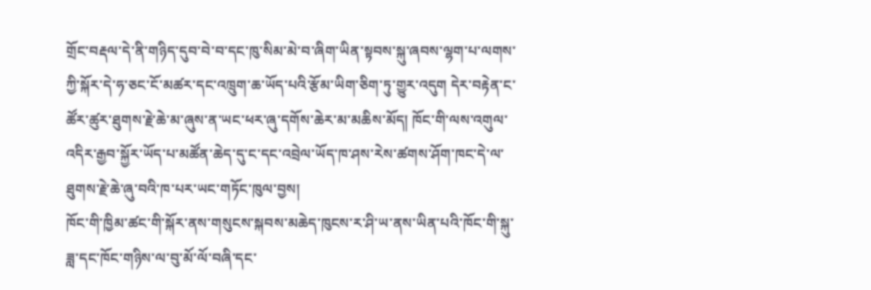གྲོང་བརྡལ་དེ་ནི་གཉིད་དུབ་བེ་བ་དང་ཁུ་སིམ་མེ་བ་ཞིག་ཡིན་སྟབས་སྐུ་ཞབས་ལྷག་པ་ལགས་ཀྱི་སྐོར་དེ་ཧ་ཅང་ངོ་མཚར་དང་འཁྲུག་ཆ་ཡོད་པའི་རྩོམ་ཡིག་ཅིག་ཏུ་གྱུར་འདུག དེར་བརྟེན་ང་ཚོར་ཚུར་ཐུགས་རྗེ་ཆེ་མ་ཞུས་ན་ཡང་ཕར་ཞུ་དགོས་ཆེར་མ་མཆིས་མོད། ཁོང་གི་ལས་འགུལ་འདིར་རྒྱབ་སྐྱོར་ཡོད་པ་མཚོན་ཆེད་དུ་ང་དང་འབྲེལ་ཡོད་ཁ་ཤས་རེས་ཚགས་ཤོག་ཁང་དེ་ལ་ཐུགས་རྗེ་ཆེ་ཞུ་བའི་ཁ་པར་ཡང་གཏོང་ཁུལ་བྱས།
ཁོང་གི་ཁྱིམ་ཚང་གི་སྐོར་ནས་གསུངས་སྐབས་མཆེད་ཁུངས་ར་ཤི་ཡ་ནས་ཡིན་པའི་ཁོང་གི་སྐུ་ཟླ་དང་ཁོང་གཉིས་ལ་བུ་མོ་ལོ་བཞི་དང་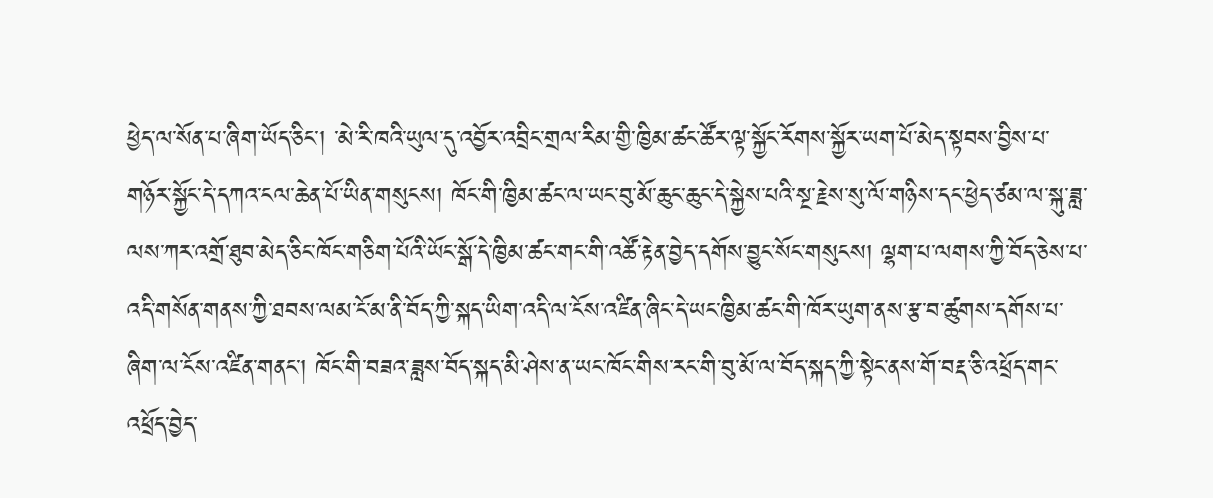ཕྱེད་ལ་སོན་པ་ཞིག་ཡོད་ཅིང་། ་མེ་རི་ཁའི་ཡུལ་དུ་འབྱོར་འབྲིང་གྲལ་རིམ་གྱི་ཁྱིམ་ཚང་ཚོར་ལྟ་སྐྱོང་རོགས་སྐྱོར་ཡག་པོ་མེད་སྟབས་བྱིས་པ་གཉོར་སྐྱོང་དེ་དཀའ་ངལ་ཆེན་པོ་ཡིན་གསུངས། ཁོང་གི་ཁྱིམ་ཚང་ལ་ཡང་བུ་མོ་ཆུང་ཆུང་དེ་སྐྱེས་པའི་སྔ་རྗེས་སུ་ལོ་གཉིས་དང་ཕྱེད་ཙམ་ལ་སྐུ་ཟླ་ལས་ཀར་འགྲོ་ཐུབ་མེད་ཅིང་ཁོང་གཅིག་པོའི་ཡོང་སྒོ་དེ་ཁྱིམ་ཚང་གང་གི་འཚོ་རྟེན་བྱེད་དགོས་བྱུང་སོང་གསུངས། ལྷག་པ་ལགས་ཀྱི་བོད་ཅེས་པ་འདི་གསོན་གནས་ཀྱི་ཐབས་ལམ་ངོ་མ་ནི་བོད་ཀྱི་སྐད་ཡིག་འདི་ལ་ངོས་འཛིན་ཞིང་དེ་ཡང་ཁྱིམ་ཚང་གི་ཁོར་ཡུག་ནས་རྩ་བ་ཚུགས་དགོས་པ་ཞིག་ལ་ངོས་འཛིན་གནང་། ཁོང་གི་བཟའ་ཟླས་བོད་སྐད་མི་ཤེས་ན་ཡང་ཁོང་གིས་རང་གི་བུ་མོ་ལ་བོད་སྐད་ཀྱི་སྟེང་ནས་གོ་བརྡ་ཅི་འཕྲོད་གང་འཕྲོད་བྱེད་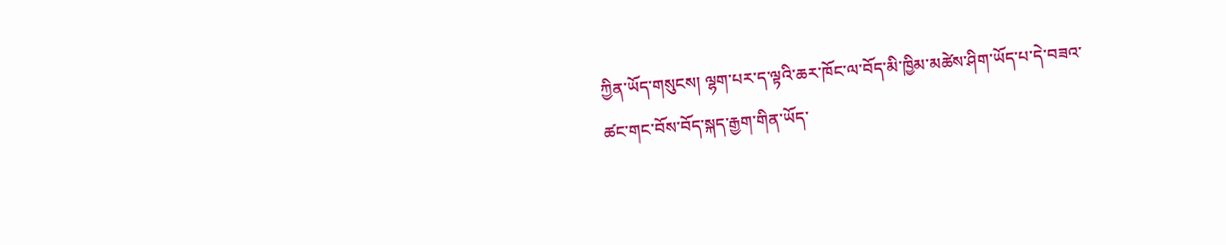ཀྱིན་ཡོད་གསུངས། ལྷག་པར་ད་ལྟའི་ཆར་ཁོང་ལ་བོད་མི་ཁྱིམ་མཚེས་ཤིག་ཡོད་པ་དེ་བཟའ་ཚང་གང་བོས་བོད་སྐད་རྒྱག་གིན་ཡོད་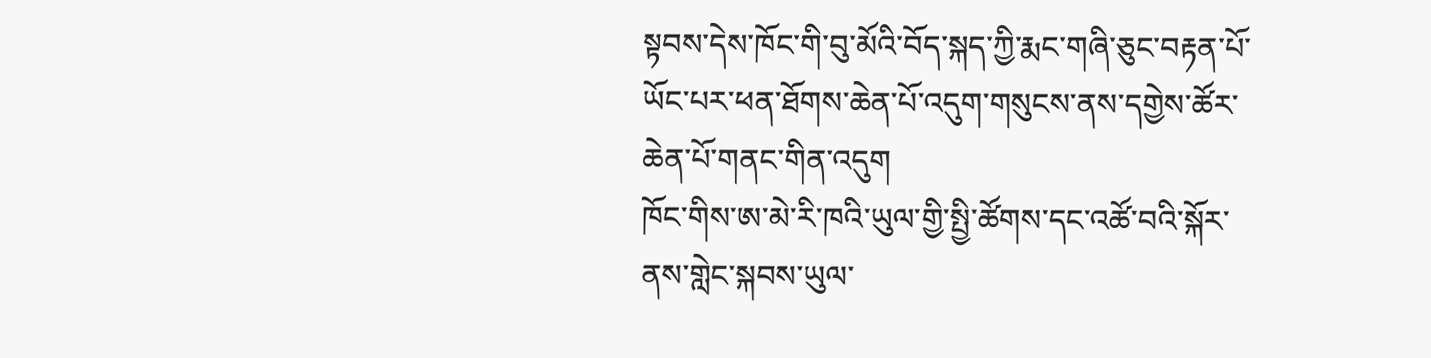སྟབས་དེས་ཁོང་གི་བུ་མོའི་བོད་སྐད་ཀྱི་རྨང་གཞི་ཅུང་བརྟན་པོ་ཡོང་པར་ཕན་ཐོགས་ཆེན་པོ་འདུག་གསུངས་ནས་དགྱེས་ཚོར་ཆེན་པོ་གནང་གིན་འདུག
ཁོང་གིས་ཨ་མེ་རི་ཁའི་ཡུལ་གྱི་སྤྱི་ཚོགས་དང་འཚོ་བའི་སྐོར་ནས་གླེང་སྐབས་ཡུལ་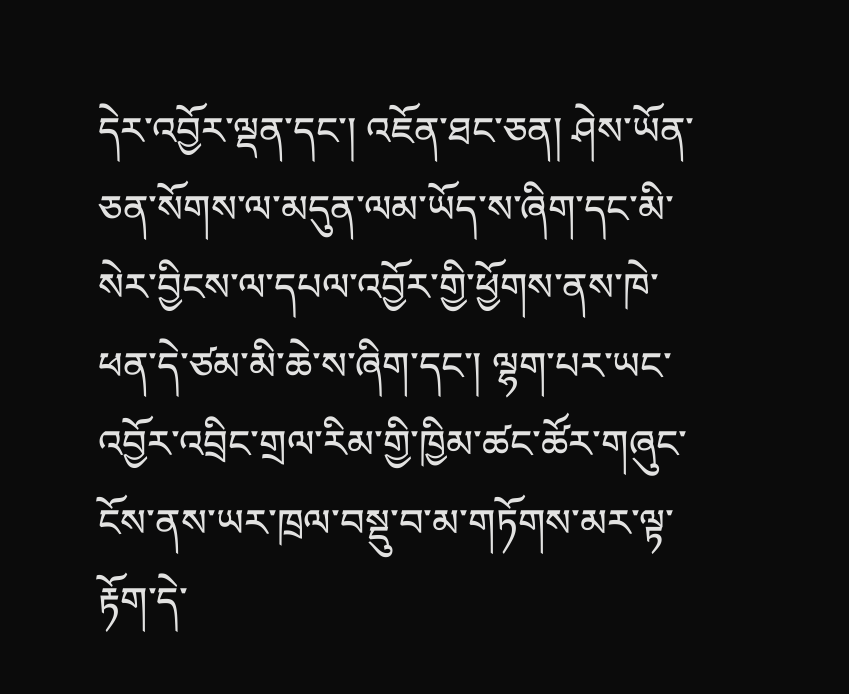དེར་འབྱོར་ལྡན་དང་། འཇོན་ཐང་ཅན། ཤེས་ཡོན་ཅན་སོགས་ལ་མདུན་ལམ་ཡོད་ས་ཞིག་དང་མི་སེར་བྱིངས་ལ་དཔལ་འབྱོར་གྱི་ཕྱོགས་ནས་ཁེ་ཕན་དེ་ཙམ་མི་ཆེ་ས་ཞིག་དང་། ལྷག་པར་ཡང་འབྱོར་འབྲིང་གྲལ་རིམ་གྱི་ཁྱིམ་ཚང་ཚོར་གཞུང་ངོས་ནས་ཡར་ཁྲལ་བསྡུ་བ་མ་གཏོགས་མར་ལྟ་རྟོག་དེ་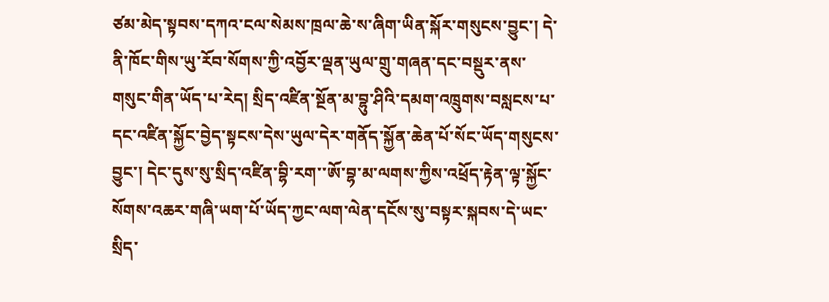ཙམ་མེད་སྟབས་དཀའ་ངལ་སེམས་ཁྲལ་ཆེ་ས་ཞིག་ཡིན་སྐོར་གསུངས་བྱུང་། དེ་ནི་ཁོང་གིས་ཡུ་རོབ་སོགས་ཀྱི་འབྱོར་ལྡན་ཡུལ་གྲུ་གཞན་དང་བསྡུར་ནས་གསུང་གིན་ཡོད་པ་རེད། སྲིད་འཛིན་སྔོན་མ་བྷུ་ཤིའི་དམག་འཁྲུགས་བསླངས་པ་དང་འཛིན་སྐྱོང་བྱེད་སྟངས་དེས་ཡུལ་དེར་གནོད་སྐྱོན་ཆེན་པོ་སོང་ཡོད་གསུངས་བྱུང་། དེང་དུས་སུ་སྲིད་འཛིན་བྷི་རག་་ཨོ་བྷ་མ་ལགས་ཀྱིས་འཕྲོད་རྟེན་ལྟ་སྐྱོང་སོགས་འཆར་གཞི་ཡག་པོ་ཡོད་ཀྱང་ལག་ལེན་དངོས་སུ་བསྟར་སྐབས་དེ་ཡང་སྲིད་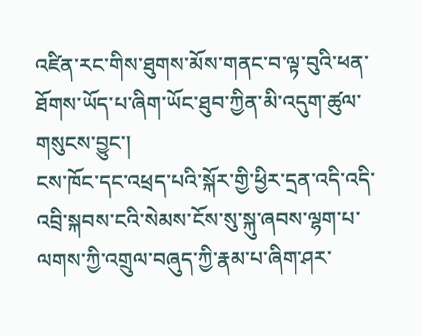འཛིན་རང་གིས་ཐུགས་མོས་གནང་བ་ལྟ་བུའི་ཕན་ཐོགས་ཡོད་པ་ཞིག་ཡོང་ཐུབ་ཀྱིན་མི་འདུག་ཚུལ་གསུངས་བྱུང་།
ངས་ཁོང་དང་འཕྲད་པའི་སྐོར་གྱི་ཕྱིར་དྲན་འདི་འདི་འབྲི་སྐབས་ངའི་སེམས་ངོས་སུ་སྐུ་ཞབས་ལྷག་པ་ལགས་ཀྱི་འགྲུལ་བཞུད་ཀྱི་རྣམ་པ་ཞིག་ཤར་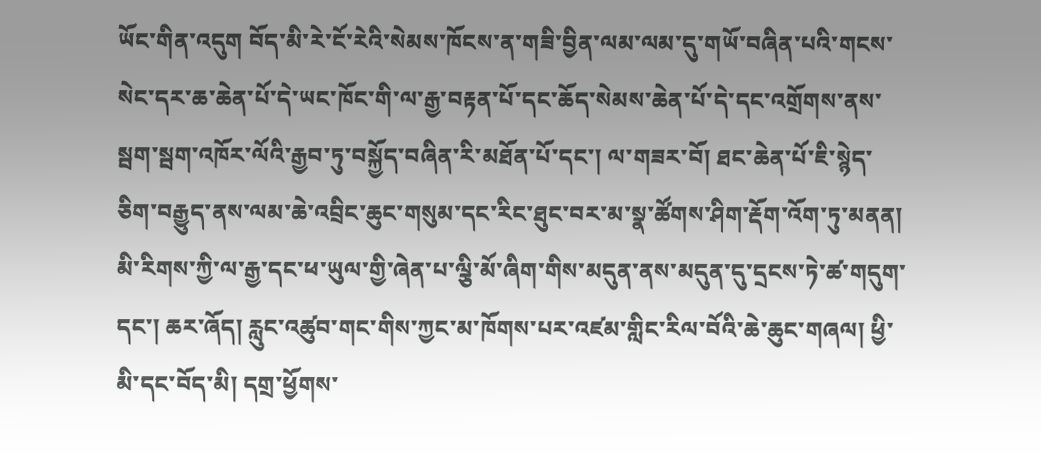ཡོང་གིན་འདུག བོད་མི་རེ་ངོ་རེའི་སེམས་ཁོངས་ན་གཟི་བྱིན་ལམ་ལམ་དུ་གཡོ་བཞིན་པའི་གངས་སེང་དར་ཆ་ཆེན་པོ་དེ་ཡང་ཁོང་གི་ལ་རྒྱ་བརྟན་པོ་དང་ཆོད་སེམས་ཆེན་པོ་དེ་དང་འགྲོགས་ནས་སྦག་སྦག་འཁོར་ལོའི་རྒྱབ་ཏུ་བསྐྱོད་བཞིན་རི་མཐོན་པོ་དང་། ལ་གཟར་བོ། ཐང་ཆེན་པོ་ཇི་སྙེད་ཅིག་བརྒྱུད་ནས་ལམ་ཆེ་འབྲིང་ཆུང་གསུམ་དང་རིང་ཐུང་བར་མ་སྣ་ཚོགས་ཤིག་རྡོག་འོག་ཏུ་མནན། མི་རིགས་ཀྱི་ལ་རྒྱ་དང་ཕ་ཡུལ་གྱི་ཞེན་པ་ལྕི་མོ་ཞིག་གིས་མདུན་ནས་མདུན་དུ་དྲངས་ཏེ་ཚ་གདུག་དང་། ཆར་ཞོད། རླུང་འཚུབ་གང་གིས་ཀྱང་མ་ཁོགས་པར་འཛམ་གླིང་རིལ་བོའི་ཆེ་ཆུང་གཞལ། ཕྱི་མི་དང་བོད་མི། དགྲ་ཕྱོགས་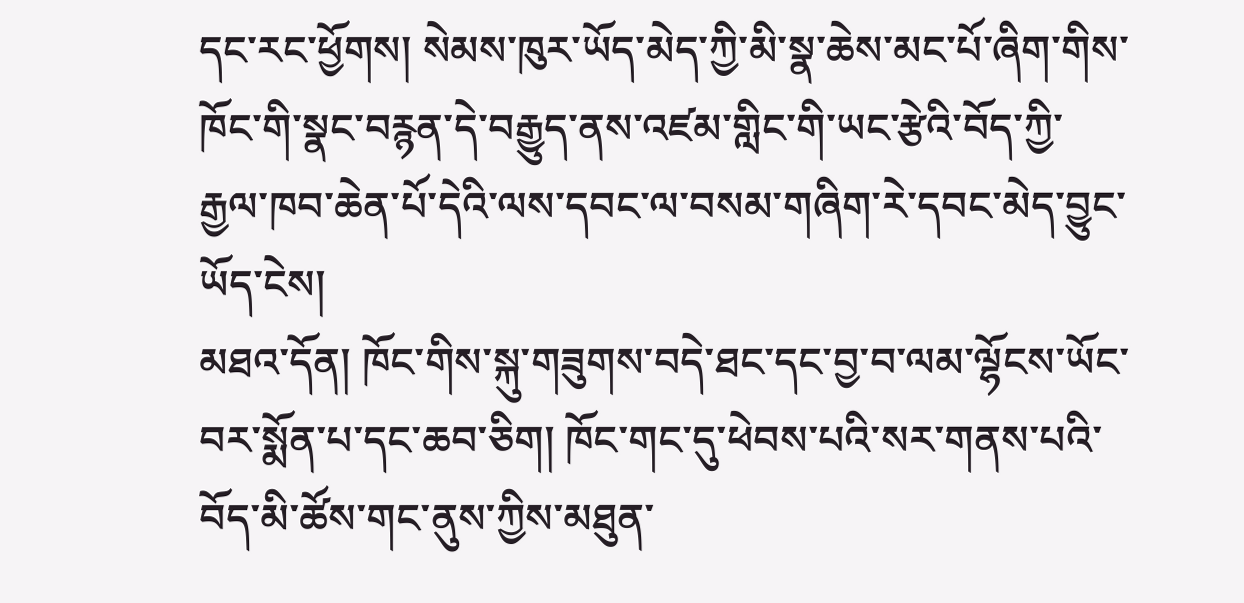དང་རང་ཕྱོགས། སེམས་ཁུར་ཡོད་མེད་ཀྱི་མི་སྣ་ཆེས་མང་པོ་ཞིག་གིས་ཁོང་གི་སྣང་བརྙན་དེ་བརྒྱུད་ནས་འཛམ་གླིང་གི་ཡང་རྩེའི་བོད་ཀྱི་རྒྱལ་ཁབ་ཆེན་པོ་དེའི་ལས་དབང་ལ་བསམ་གཞིག་རེ་དབང་མེད་བྱུང་ཡོད་ངེས།
མཐའ་དོན། ཁོང་གིས་སྐུ་གཟུགས་བདེ་ཐང་དང་བྱ་བ་ལམ་ལྷོངས་ཡོང་བར་སྨོན་པ་དང་ཆབ་ཅིག། ཁོང་གང་དུ་ཕེབས་པའི་སར་གནས་པའི་བོད་མི་ཚོས་གང་ནུས་ཀྱིས་མཐུན་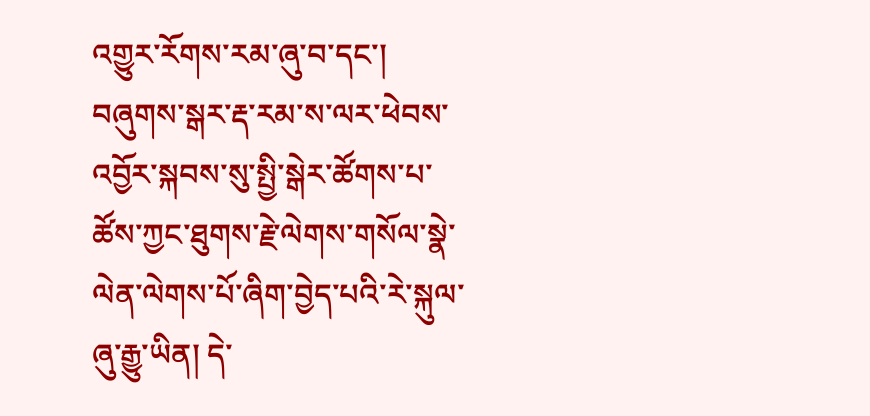འགྱུར་རོགས་རམ་ཞུ་བ་དང་། བཞུགས་སྒར་རྡ་རམ་ས་ལར་ཕེབས་འབྱོར་སྐབས་སུ་སྤྱི་སྒེར་ཚོགས་པ་ཚོས་ཀྱང་ཐུགས་རྗེ་ལེགས་གསོལ་སྣེ་ལེན་ལེགས་པོ་ཞིག་བྱེད་པའི་རེ་སྐུལ་ཞུ་རྒྱུ་ཡིན། དེ་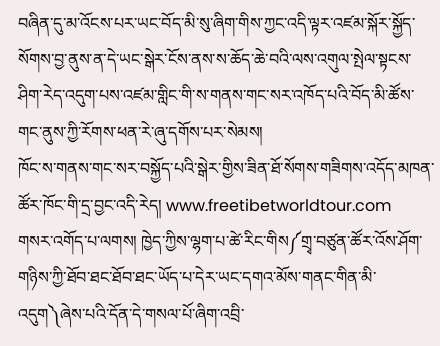བཞིན་དུ་མ་འོངས་པར་ཡང་བོད་མི་སུ་ཞིག་གིས་ཀྱང་འདི་ལྟར་འཛམ་སྐོར་སྐྱོད་སོགས་བྱ་ནུས་ན་དེ་ཡང་སྒེར་ངོས་ནས་ས་ཆོད་ཆེ་བའི་ལས་འགུལ་སྤེལ་སྟངས་ཤིག་རེད་འདུག་པས་འཛམ་གླིང་གི་ས་གནས་གང་སར་འཁོད་པའི་བོད་མི་ཚོས་གང་ནུས་ཀྱི་རོགས་ཕན་རེ་ཞུ་དགོས་པར་སེམས།
ཁོང་ས་གནས་གང་སར་བསྐྱོད་པའི་སྒེར་གྱིས་ཟིན་ཐོ་སོགས་གཟིགས་འདོད་མཁན་ཚོར་ཁོང་གི་དྲ་བྱང་འདི་རེད། www.freetibetworldtour.com
གསར་འགོད་པ་ལགས། ཁྱེད་ཀྱིས་ལྷག་པ་ཚེ་རིང་གིས༼གྲྭ་བཙུན་ཚོར་འོས་ཤོག་གཉིས་ཀྱི་ཐོབ་ཐང་ཐོབ་ཐང་ཡོད་པ་དེར་ཡང་དགའ་མོས་གནང་གིན་མི་འདུག༽ཞེས་པའི་དོན་དེ་གསལ་པོ་ཞིག་འབྲི་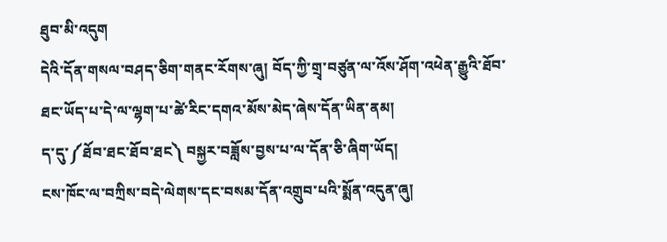ཐུབ་མི་འདུག
དེའི་དོན་གསལ་བཤད་ཅིག་གནང་རོགས་ཞུ། བོད་ཀྱི་གྲྭ་བཙུན་ལ་འོས་ཤོག་འཕེན་རྒྱུའི་ཐོབ་ཐང་ཡོད་པ་དེ་ལ་ལྷག་པ་ཚེ་རིང་དགའ་མོས་མེད་ཞེས་དོན་ཡིན་ནམ།
ད་དུ་༼ཐོབ་ཐང་ཐོབ་ཐང༽ བསྐྱར་བཟློས་བྱས་པ་ལ་དོན་ཅི་ཞིག་ཡོད།
ངས་ཁོང་ལ་བཀྲིས་བདེ་ལེགས་དང་བསམ་དོན་འགྲུབ་པའི་སྨོན་འདུན་ཞུ།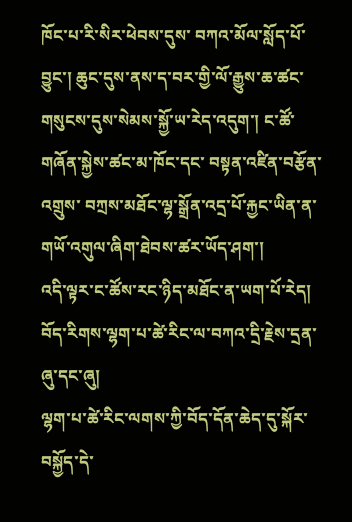ཁོང་པ་རི་སིར་ཕེབས་དུས་ བཀའ་མོལ་སློད་པོ་བྱུང་། ཆུང་དུས་ནས་ད་བར་གྱི་ལོ་རྒྱུས་ཆ་ཚང་གསུངས་དུས་སེམས་སྐྱོ་ཡ་རེད་འདུག་། ང་ཚོ་གཞོན་སྐྱེས་ཚང་མ་ཁོང་དང་ བསྟན་འཛིན་བརྩོན་འགྲུས་ བཀྲས་མཐོང་ལྷ་སྒྲོན་འདྲ་པོ་རྐྱང་ཡིན་ན་ གཡོ་འགུལ་ཞིག་ཐེབས་ཚར་ཡོད་ཤག་།
འདི་ལྟར་ང་ཚོས་རང་ཉིད་མཐོང་ན་ཡག་པོ་རེད། བོད་རིགས་ལྷག་པ་ཚེ་རིང་ལ་བཀའ་དྲི་རྗེས་དྲན་ཞུ་དང་ཞུ།
ལྷག་པ་ཚེ་རིང་ལགས་ཀྱི་བོད་དོན་ཆེད་དུ་སྐོར་བསྐྱོད་དེ་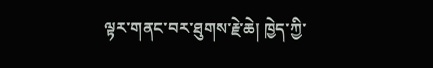ལྟར་གནང་བར་ཐུགས་རྗེ་ཆེ། ཁྱེད་ཀྱི་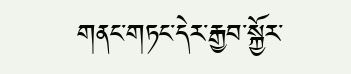གནང་གཏང་དེར་རྒྱབ་སྐྱོར་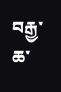བརྒྱ་ཆ་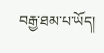བརྒྱ་ཐམ་པ་ཡོད།